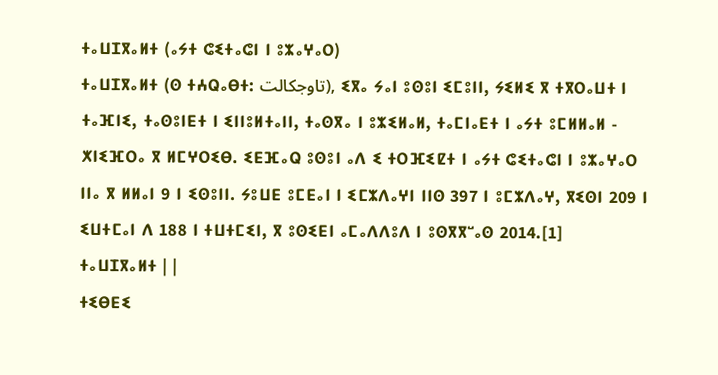ⵜⴰⵡⵊⴳⴰⵍⵜ (ⴰⵢⵜ ⵛⵉⵜⴰⵛⵏ ⵏ ⵓⵣⴰⵖⴰⵔ)
ⵜⴰⵡⵊⴳⴰⵍⵜ (ⵙ ⵜⵄⵕⴰⴱⵜ: تاوجكالت), ⵉⴳⴰ ⵢⴰⵏ ⵓⵙⵓⵏ ⵉⵎⵓⵏⵏ, ⵢⵉⵍⵉ ⴳ ⵜⴳⵔⴰⵡⵜ ⵏ ⵜⴰⴼⵏⵉ, ⵜⴰⵙⵓⵏⴹⵜ ⵏ ⵉⵏⵏⵓⵍⵜⴰⵏⵏ, ⵜⴰⵙⴳⴰ ⵏ ⵓⵣⵉⵍⴰⵍ, ⵜⴰⵎⵏⴰⴹⵜ ⵏ ⴰⵢⵜ ⵓⵎⵍⵍⴰⵍ - ⵅⵏⵉⴼⵔⴰ ⴳ ⵍⵎⵖⵔⵉⴱ. ⵉⴹⴼⴰⵕ ⵓⵙⵓⵏ ⴰⴷ ⵉ ⵜⵔⴼⵉⵇⵜ ⵏ ⴰⵢⵜ ⵛⵉⵜⴰⵛⵏ ⵏ ⵓⵣⴰⵖⴰⵔ ⵏⵏⴰ ⴳ ⵍⵍⴰⵏ 9 ⵏ ⵉⵙⵓⵏⵏ. ⵢⵓⵡⴹ ⵓⵎⴹⴰⵏ ⵏ ⵉⵎⵣⴷⴰⵖⵏ ⵏⵏⵙ 397 ⵏ ⵓⵎⵣⴷⴰⵖ, ⴳⵉⵙⵏ 209 ⵏ ⵉⵡⵜⵎⴰⵏ ⴷ 188 ⵏ ⵜⵡⵜⵎⵉⵏ, ⴳ ⵓⵙⵉⴹⵏ ⴰⵎⴰⴷⴷⵓⴷ ⵏ ⵓⵙⴳⴳⵯⴰⵙ 2014.[1]
ⵜⴰⵡⵊⴳⴰⵍⵜ | |
ⵜⵉⴱⴹⵉ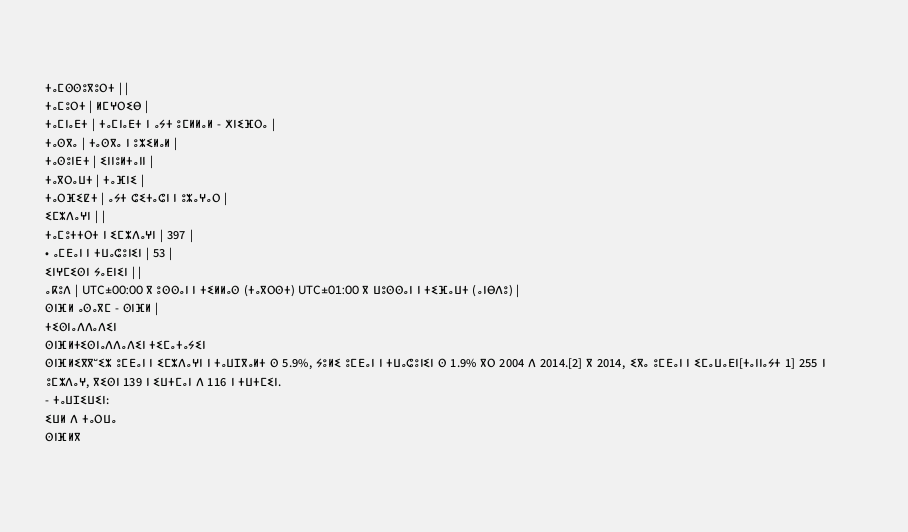ⵜⴰⵎⵙⵙⵓⴳⵓⵔⵜ | |
ⵜⴰⵎⵓⵔⵜ | ⵍⵎⵖⵔⵉⴱ |
ⵜⴰⵎⵏⴰⴹⵜ | ⵜⴰⵎⵏⴰⴹⵜ ⵏ ⴰⵢⵜ ⵓⵎⵍⵍⴰⵍ - ⵅⵏⵉⴼⵔⴰ |
ⵜⴰⵙⴳⴰ | ⵜⴰⵙⴳⴰ ⵏ ⵓⵣⵉⵍⴰⵍ |
ⵜⴰⵙⵓⵏⴹⵜ | ⵉⵏⵏⵓⵍⵜⴰⵏⵏ |
ⵜⴰⴳⵔⴰⵡⵜ | ⵜⴰⴼⵏⵉ |
ⵜⴰⵔⴼⵉⵇⵜ | ⴰⵢⵜ ⵛⵉⵜⴰⵛⵏ ⵏ ⵓⵣⴰⵖⴰⵔ |
ⵉⵎⵣⴷⴰⵖⵏ | |
ⵜⴰⵎⵓⵜⵜⵔⵜ ⵏ ⵉⵎⵣⴷⴰⵖⵏ | 397 |
• ⴰⵎⴹⴰⵏ ⵏ ⵜⵡⴰⵛⵓⵏⵉⵏ | 53 |
ⵉⵏⵖⵎⵉⵙⵏ ⵢⴰⴹⵏⵉⵏ | |
ⴰⴽⵓⴷ | UTC±00:00 ⴳ ⵓⵙⵙⴰⵏ ⵏ ⵜⵉⵍⵍⴰⵙ (ⵜⴰⴳⵔⵙⵜ) UTC±01:00 ⴳ ⵡⵓⵙⵙⴰⵏ ⵏ ⵜⵉⴼⴰⵡⵜ (ⴰⵏⴱⴷⵓ) |
ⵙⵏⴼⵍ ⴰⵙⴰⴳⵎ - ⵙⵏⴼⵍ |
ⵜⵉⵙⵏⴰⴷⴷⴰⴷⵉⵏ
ⵙⵏⴼⵍⵜⵉⵙⵏⴰⴷⴷⴰⴷⵉⵏ ⵜⵉⵎⴰⵜⴰⵢⵉⵏ
ⵙⵏⴼⵍⵉⴳⴳⵯⵉⵣ ⵓⵎⴹⴰⵏ ⵏ ⵉⵎⵣⴷⴰⵖⵏ ⵏ ⵜⴰⵡⵊⴳⴰⵍⵜ ⵙ 5.9%, ⵢⵓⵍⵉ ⵓⵎⴹⴰⵏ ⵏ ⵜⵡⴰⵛⵓⵏⵉⵏ ⵙ 1.9% ⴳⵔ 2004 ⴷ 2014.[2] ⴳ 2014, ⵉⴳⴰ ⵓⵎⴹⴰⵏ ⵏ ⵉⵎⴰⵡⴰⴹⵏ[ⵜⴰⵏⵏⴰⵢⵜ 1] 255 ⵏ ⵓⵎⵣⴷⴰⵖ, ⴳⵉⵙⵏ 139 ⵏ ⵉⵡⵜⵎⴰⵏ ⴷ 116 ⵏ ⵜⵡⵜⵎⵉⵏ.
- ⵜⴰⵡⵊⵉⵡⵉⵏ:
ⵉⵡⵍ ⴷ ⵜⴰⵔⵡⴰ
ⵙⵏⴼⵍⴳ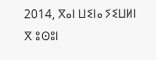2014, ⴳⴰⵏ ⵡⵉⵏⴰ ⵢⵉⵡⵍⵏ ⴳ ⵓⵙⵓⵏ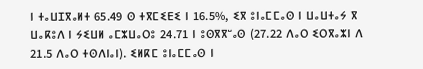ⵏ ⵜⴰⵡⵊⴳⴰⵍⵜ 65.49 ⵙ ⵜⴳⵎⵉⴹⵉ ⵏ 16.5%, ⵉⴳ ⵓⵏⴰⵎⵎⴰⵙ ⵏ ⵡⴰⵡⵜⴰⵢ ⴳ ⵡⴰⴽⵓⴷ ⵏ ⵢⵉⵡⵍ ⴰⵎⵣⵡⴰⵔⵓ 24.71 ⵏ ⵓⵙⴳⴳⵯⴰⵙ (27.22 ⴷⴰⵔ ⵉⵔⴳⴰⵣⵏ ⴷ 21.5 ⴷⴰⵔ ⵜⵙⴷⵏⴰⵏ). ⵉⵍⴽⵎ ⵓⵏⴰⵎⵎⴰⵙ ⵏ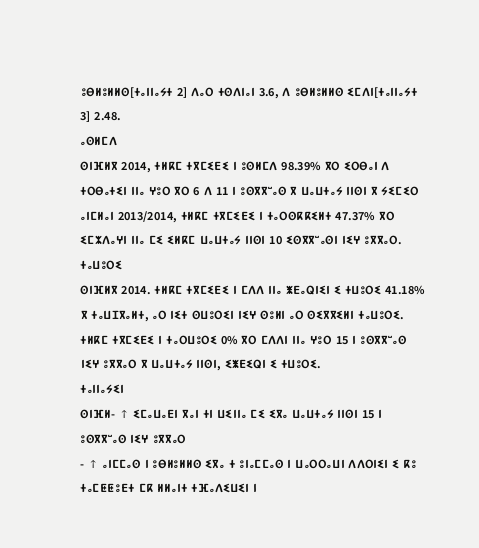ⵓⴱⵍⵓⵍⵍⵙ[ⵜⴰⵏⵏⴰⵢⵜ 2] ⴷⴰⵔ ⵜⵙⴷⵏⴰⵏ 3.6, ⴷ ⵓⴱⵍⵓⵍⵍⵙ ⵉⵎⴷⵏ[ⵜⴰⵏⵏⴰⵢⵜ 3] 2.48.
ⴰⵙⵍⵎⴷ
ⵙⵏⴼⵍⴳ 2014, ⵜⵍⴽⵎ ⵜⴳⵎⵉⴹⵉ ⵏ ⵓⵙⵍⵎⴷ 98.39% ⴳⵔ ⵉⵔⴱⴰⵏ ⴷ ⵜⵔⴱⴰⵜⵉⵏ ⵏⵏⴰ ⵖⵓⵔ ⴳⵔ 6 ⴷ 11 ⵏ ⵓⵙⴳⴳⵯⴰⵙ ⴳ ⵡⴰⵡⵜⴰⵢ ⵏⵏⵙⵏ ⴳ ⵢⵉⵎⵉⵔ ⴰⵏⵎⵍⴰⵏ 2013/2014, ⵜⵍⴽⵎ ⵜⴳⵎⵉⴹⵉ ⵏ ⵜⴰⵔⵙⴽⴽⵉⵍⵜ 47.37% ⴳⵔ ⵉⵎⵣⴷⴰⵖⵏ ⵏⵏⴰ ⵎⵉ ⵉⵍⴽⵎ ⵡⴰⵡⵜⴰⵢ ⵏⵏⵙⵏ 10 ⵉⵙⴳⴳⵯⴰⵙⵏ ⵏⵉⵖ ⵓⴳⴳⴰⵔ.
ⵜⴰⵡⵓⵔⵉ
ⵙⵏⴼⵍⴳ 2014. ⵜⵍⴽⵎ ⵜⴳⵎⵉⴹⵉ ⵏ ⵎⴷⴷ ⵏⵏⴰ ⵥⴹⴰⵕⵏⵉⵏ ⵉ ⵜⵡⵓⵔⵉ 41.18% ⴳ ⵜⴰⵡⵊⴳⴰⵍⵜ, ⴰⵔ ⵏⵉⵜ ⵙⵡⵓⵔⵉⵏ ⵏⵉⵖ ⵙⵓⵍⵏ ⴰⵔ ⵙⵉⴳⴳⵉⵍⵏ ⵜⴰⵡⵓⵔⵉ. ⵜⵍⴽⵎ ⵜⴳⵎⵉⴹⵉ ⵏ ⵜⴰⵔⵡⵓⵔⵉ 0% ⴳⵔ ⵎⴷⴷⵏ ⵏⵏⴰ ⵖⵓⵔ 15 ⵏ ⵓⵙⴳⴳⵯⴰⵙ ⵏⵉⵖ ⵓⴳⴳⴰⵔ ⴳ ⵡⴰⵡⵜⴰⵢ ⵏⵏⵙⵏ, ⵉⵥⴹⵉⵕⵏ ⵉ ⵜⵡⵓⵔⵉ.
ⵜⴰⵏⵏⴰⵢⵉⵏ
ⵙⵏⴼⵍ- ↑ ⵉⵎⴰⵡⴰⴹⵏ ⴳⴰⵏ ⵜⵏ ⵡⵉⵏⵏⴰ ⵎⵉ ⵉⴳⴰ ⵡⴰⵡⵜⴰⵢ ⵏⵏⵙⵏ 15 ⵏ ⵓⵙⴳⴳⵯⴰⵙ ⵏⵉⵖ ⵓⴳⴳⴰⵔ
- ↑ ⴰⵏⵎⵎⴰⵙ ⵏ ⵓⴱⵍⵓⵍⵍⵙ ⵉⴳⴰ ⵜ ⵓⵏⴰⵎⵎⴰⵙ ⵏ ⵡⴰⵔⵔⴰⵡⵏ ⴷⴷⵔⵏⵉⵏ ⵉ ⴽⵓ ⵜⴰⵎⵟⵟⵓⴹⵜ ⵎⴽ ⵍⵍⴰⵏⵜ ⵜⴼⴰⴷⵉⵡⵉⵏ ⵏ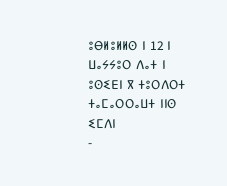ⵓⴱⵍⵓⵍⵍⵙ ⵏ 12 ⵏ ⵡⴰⵢⵢⵓⵔ ⴷⴰⵜ ⵏ ⵓⵙⵉⴹⵏ ⴳ ⵜⵓⵔⴷⵔⵜ ⵜⴰⵎⴰⵔⵔⴰⵡⵜ ⵏⵏⵙ ⵉⵎⴷⵏ
-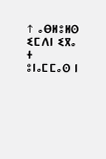↑ ⴰⴱⵍⵓⵍⵙ ⵉⵎⴷⵏ ⵉⴳⴰ ⵜ ⵓⵏⴰⵎⵎⴰⵙ ⵏ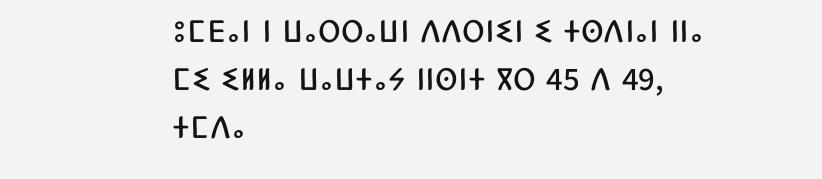ⵓⵎⴹⴰⵏ ⵏ ⵡⴰⵔⵔⴰⵡⵏ ⴷⴷⵔⵏⵉⵏ ⵉ ⵜⵙⴷⵏⴰⵏ ⵏⵏⴰ ⵎⵉ ⵉⵍⵍⴰ ⵡⴰⵡⵜⴰⵢ ⵏⵏⵙⵏⵜ ⴳⵔ 45 ⴷ 49, ⵜⵎⴷⴰ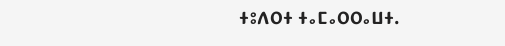ⵜⵓⴷⵔⵜ ⵜⴰⵎⴰⵔⵔⴰⵡⵜ.